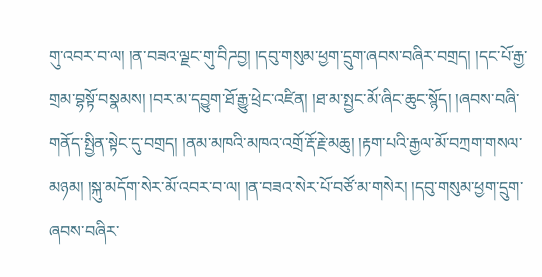གུ་འབར་བ་ལ། །ན་བཟའ་ལྗང་གུ་བིཌབྱ། །དབུ་གསུམ་ཕྱག་དྲུག་ཞབས་བཞིར་བགྲད། །དང་པོ་རྒྱ་གྲམ་བྷསྟོ་བསྣམས། །བར་མ་དབྱུག་ཐོ་རྒྱུ་ཕྲེང་འཛིན། །ཐ་མ་སྤྱང་མོ་ཞིང་ཆུང་སྙོད། །ཞབས་བཞི་གནོད་སྤྱིན་སྟེང་དུ་བགྲད། །ནམ་མཁའི་མཁའ་འགྲོ་རྡོ་རྗེ་མཆུ། །རྟག་པའི་རྒྱལ་མོ་བཀྲག་གསལ་མཉམ། །སྐུ་མདོག་སེར་མོ་འབར་བ་ལ། །ན་བཟའ་སེར་པོ་བཙོ་མ་གསེར། །དབུ་གསུམ་ཕྱག་དྲུག་ཞབས་བཞིར་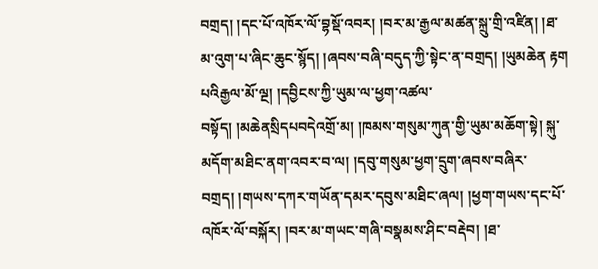བགྲད། །དང་པོ་འཁོར་ལོ་བྷསྡོ་འབར། །བར་མ་རྒྱལ་མཚན་སྐྲུ་གྲི་འཛིན། །ཐ་མ་འུག་པ་ཞིང་ཆུང་སྙོད། །ཞབས་བཞི་བདུད་ཀྱི་སྟེང་ན་བགྲད། །ཡུམཆེན རྟག པའིརྒྱལ་མོ་ལྔ། །དབྱིངས་ཀྱི་ཡུམ་ལ་ཕྱག་འཚལ་བསྟོད། །མཆེནསྲིདཔབདེའགྲོ་མ། །ཁམས་གསུམ་ཀུན་གྱི་ཡུམ་མཆོག་སྟེ། སྐུ་མདོག་མཐིང་ནག་འབར་བ་ལ། །དབུ་གསུམ་ཕྱག་དྲུག་ཞབས་བཞིར་བགྲད། །གཡས་དཀར་གཡོན་དམར་དབུས་མཐིང་ཞལ། །ཕྱག་གཡས་དང་པོ་འཁོར་ལོ་བསྐོར། །བར་མ་གཡང་གཞི་བསྣམས་ཤིང་བརྡེབ། །ཐ་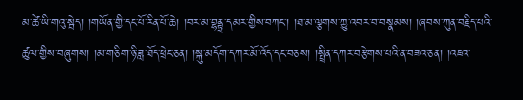མ་ཚེ་ཡི་གའུ་སྦེད། །གཡོན་གྱི་དང་པོ་རིན་པོ་ཆེ། །བར་མ་བྷནྟྲ་དམར་གྱིས་བཀང་། །ཐ་མ་ལྕགས་ཀྱུ་འབར་བ་བསྣམས། །ཞབས་ཀུན་བརྗིད་པའི་ཚུལ་གྱིས་བཞུགས། །མ་གཅིག་ཉི་ཟླ་ཐོད་ཕྲེང་ཅན། །སྐུ་མདོག་དཀར་མོ་འོད་དང་བཅས། །སྤྲིན་དཀར་བརྩེགས་པའི་ན་བཟའ་ཅན། །འཇའ་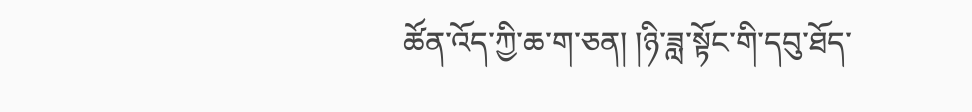ཚོན་འོད་ཀྱི་ཆ་ག་ཅན། །ཉི་ཟླ་སྟོང་གི་དབུ་ཐོད་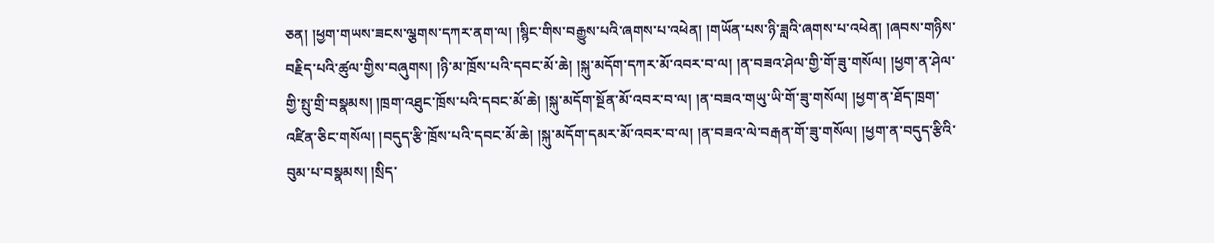ཅན། །ཕྱག་གཡས་ཟངས་ལྕགས་དཀར་ནག་ལ། །སྙིང་གིས་བརྒྱུས་པའི་ཞགས་པ་འཕེན། །གཡོན་པས་ཉི་ཟླའི་ཞགས་པ་འཕེན། །ཞབས་གཉིས་བརྗིད་པའི་ཚུལ་གྱིས་བཞུགས། །ཉི་མ་ཁྲོས་པའི་དབང་མོ་ཆེ། །སྐུ་མདོག་དཀར་མོ་འབར་བ་ལ། །ན་བཟའ་ཤེལ་གྱི་གོ་ཟུ་གསོལ། །ཕྱག་ན་ཤེལ་གྱི་སྤུ་གྲི་བསྣམས། །ཁྲག་འཐུང་ཁྲོས་པའི་དབང་མོ་ཆེ། །སྐུ་མདོག་སྔོན་མོ་འབར་བ་ལ། །ན་བཟའ་གཡུ་ཡི་གོ་ཟུ་གསོལ། །ཕྱག་ན་ཐོད་ཁྲག་འཛིན་ཅིང་གསོལ། །བདུད་རྩི་ཁྲོས་པའི་དབང་མོ་ཆེ། །སྐུ་མདོག་དམར་མོ་འབར་བ་ལ། །ན་བཟའ་ལེ་བརྒན་གོ་ཟུ་གསོལ། །ཕྱག་ན་བདུད་རྩིའི་བུམ་པ་བསྣམས། །སྲིད་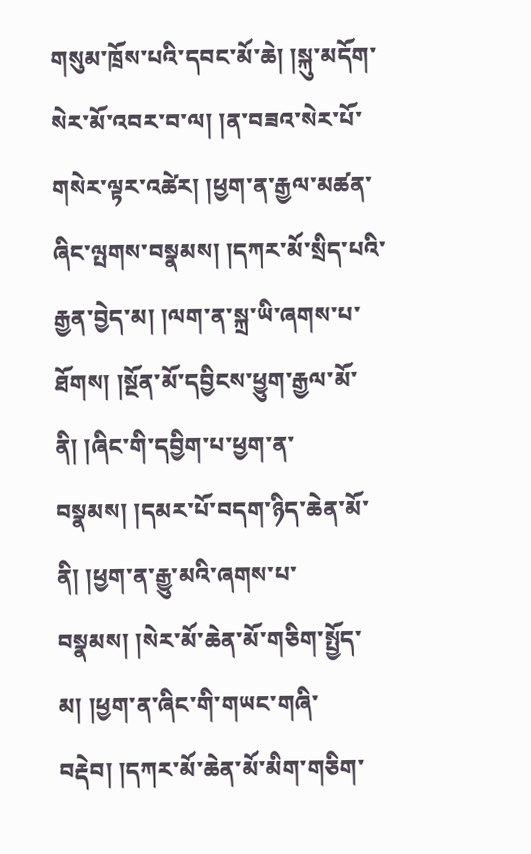གསུམ་ཁྲོས་པའི་དབང་མོ་ཆེ། །སྐུ་མདོག་སེར་མོ་འབར་བ་ལ། །ན་བཟའ་སེར་པོ་གསེར་ལྟར་འཚེར། །ཕྱག་ན་རྒྱལ་མཚན་ཞིང་ལྤགས་བསྣམས། །དཀར་མོ་སྲིད་པའི་རྒྱན་བྱེད་མ། །ལག་ན་སྐྲ་ཡི་ཞགས་པ་ཐོགས། །སྔོན་མོ་དབྱིངས་ཕྱུག་རྒྱལ་མོ་ནི། །ཞིང་གི་དབྱིག་པ་ཕྱག་ན་བསྣམས། །དམར་པོ་བདག་ཉིད་ཆེན་མོ་ནི། །ཕྱག་ན་རྒྱུ་མའི་ཞགས་པ་བསྣམས། །སེར་མོ་ཆེན་མོ་གཅིག་སྤྱོད་མ། །ཕྱག་ན་ཞིང་གི་གཡང་གཞི་བརྡེབ། །དཀར་མོ་ཆེན་མོ་མིག་གཅིག་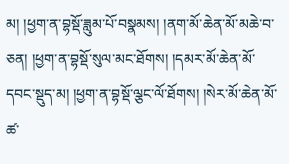མ། །ཕྱག་ན་བྷསྡོ་ཟླུམ་པོ་བསྣམས། །ནག་མོ་ཆེན་མོ་མཆེ་བ་ཅན། །ཕྱག་ན་བྷསྡོ་སུལ་མང་ཐོགས། །དམར་མོ་ཆེན་མོ་དབང་སྡུད་མ། །ཕྱག་ན་བྷསྡོ་ལྕང་ལོ་ཐོགས། །སེར་མོ་ཆེན་མོ་ཚ་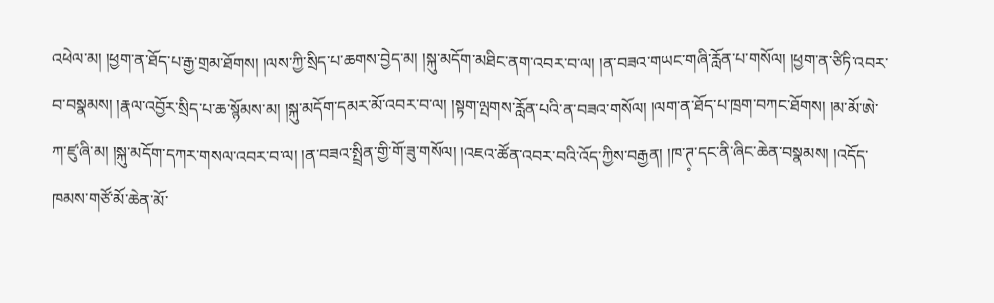འཕེལ་མ། །ཕྱག་ན་ཐོད་པ་རྒྱ་གྲམ་ཐོགས། །ལས་ཀྱི་སྲིད་པ་ཆགས་བྱེད་མ། །སྐུ་མདོག་མཐིང་ནག་འབར་བ་ལ། །ན་བཟའ་གཡང་གཞི་རློན་པ་གསོལ། །ཕྱག་ན་ཙིཏི་འབར་བ་བསྣམས། །རྣལ་འབྱོར་སྲིད་པ་ཆ་སྙོམས་མ། །སྐུ་མདོག་དམར་མོ་འབར་བ་ལ། །སྟག་ལྤགས་རློན་པའི་ན་བཟའ་གསོལ། །ལག་ན་ཐོད་པ་ཁྲག་བཀང་ཐོགས། །མ་མོ་ཨེ་ཀ་ཛུ་ཞི་མ། །སྐུ་མདོག་དཀར་གསལ་འབར་བ་ལ། །ན་བཟའ་སྤྲིན་གྱི་གོ་ཟུ་གསོལ། །འཇའ་ཚོན་འབར་བའི་འོད་ཀྱིས་བརྒྱན། །ཁ་ཊ༷་དང་ནི་ཞིང་ཆེན་བསྣམས། །འདོད་ཁམས་གཙོ་མོ་ཆེན་མོ་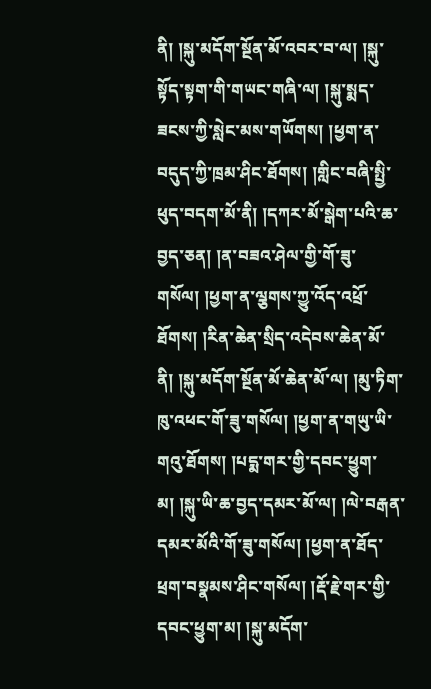ནི། །སྐུ་མདོག་སྔོན་མོ་འབར་བ་ལ། །སྐུ་སྟོད་སྟག་གི་གཡང་གཞི་ལ། །སྐུ་སྨད་ཟངས་ཀྱི་སླེང་མས་གཡོགས། །ཕྱག་ན་བདུད་ཀྱི་ཁྲམ་ཤིང་ཐོགས། །གླིང་བཞི་སྤྱི་ཕུད་བདག་མོ་ནི། །དཀར་མོ་སྒེག་པའི་ཆ་བྱད་ཅན། །ན་བཟའ་ཤེལ་གྱི་གོ་ཟུ་གསོལ། །ཕྱག་ན་ལྕགས་ཀྱུ་འོད་འཕྲོ་ཐོགས། །རིན་ཆེན་སྲིད་འདེབས་ཆེན་མོ་ནི། །སྐུ་མདོག་སྔོན་མོ་ཆེན་མོ་ལ། །མུ་ཏིག་ཁུ་འཕང་གོ་ཟུ་གསོལ། །ཕྱག་ན་གཡུ་ཡི་གའུ་ཐོགས། །པདྨ་གར་གྱི་དབང་ཕྱུག་མ། །སྐུ་ཡི་ཆ་བྱད་དམར་མོ་ལ། །ལེ་བརྒན་དམར་མོའི་གོ་ཟུ་གསོལ། །ཕྱག་ན་ཐོད་ཕྲག་བསྣམས་ཤིང་གསོལ། །རྡོ་རྗེ་གར་གྱི་དབང་ཕྱུག་མ། །སྐུ་མདོག་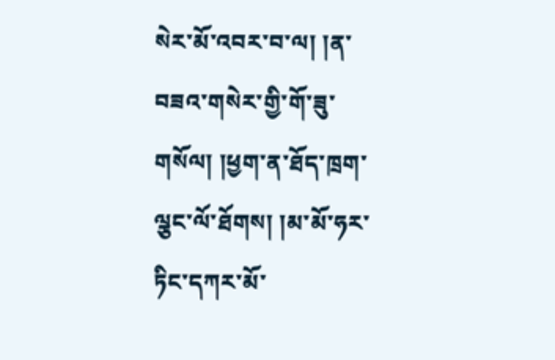སེར་མོ་འབར་བ་ལ། །ན་བཟའ་གསེར་གྱི་གོ་ཟུ་གསོལ། །ཕྱག་ན་ཐོད་ཁྲག་ལྕང་ལོ་ཐོགས། །མ་མོ་ཧར་ཏིང་དཀར་མོ་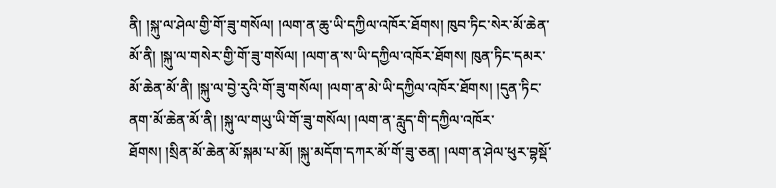ནི། །སྐུ་ལ་ཤེལ་གྱི་གོ་ཟུ་གསོལ། །ལག་ན་ཆུ་ཡི་དཀྱིལ་འཁོར་ཐོགས། ཁུབ་ཏིང་སེར་མོ་ཆེན་མོ་ནི། །སྐུ་ལ་གསེར་གྱི་གོ་ཟུ་གསོལ། །ལག་ན་ས་ཡི་དཀྱིལ་འཁོར་ཐོགས། ཁུན་ཏིང་དམར་མོ་ཆེན་མོ་ནི། །སྐུ་ལ་བྱེ་རུའི་གོ་ཟུ་གསོལ། །ལག་ན་མེ་ཡི་དཀྱིལ་འཁོར་ཐོགས། །དུན་ཏིང་ནག་མོ་ཆེན་མོ་ནི། །སྐུ་ལ་གཡུ་ཡི་གོ་ཟུ་གསོལ། །ལག་ན་རླུད་གི་དཀྱིལ་འཁོར་ཐོགས། །སྲིན་མོ་ཆེན་མོ་སྐམ་པ་མོ། །སྐུ་མདོག་དཀར་མོ་གོ་ཟུ་ཅན། །ལག་ན་ཤེལ་ཕུར་བྷསྡོ་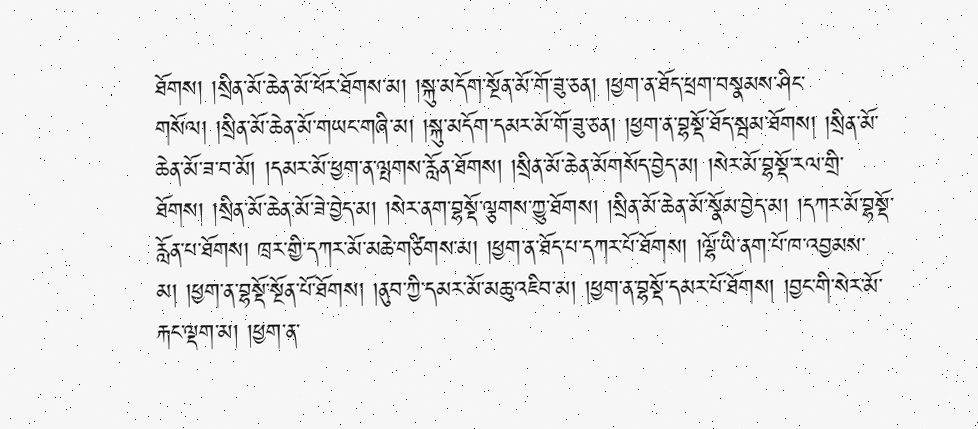ཐོགས། །སྲིན་མོ་ཆེན་མོ་ཕོར་ཐོགས་མ། །སྐུ་མདོག་སྔོན་མོ་གོ་ཟུ་ཅན། །ཕྱག་ན་ཐོད་ཕྲག་བསྣམས་ཤིང་གསོལ། །སྲིན་མོ་ཆེན་མོ་གཡང་གཞི་མ། །སྐུ་མདོག་དམར་མོ་གོ་ཟུ་ཅན། །ཕྱག་ན་བྷསྡོ་ཐོད་སྦམ་ཐོགས། །སྲིན་མོ་ཆེན་མོ་ཟ་བ་མོ། །དམར་མོ་ཕྱག་ན་ལྤགས་རློན་ཐོགས། །སྲིན་མོ་ཆེན་མོགསོད་བྱེད་མ། །སེར་མོ་བྷསྡོ་རལ་གྲི་ཐོགས། །སྲིན་མོ་ཆེན་མོ་ཟེ་བྱེད་མ། །སེར་ནག་བྷསྡོ་ལྕགས་ཀྱུ་ཐོགས། །སྲིན་མོ་ཆེན་མོ་སྣོམ་བྱེད་མ། །དཀར་མོ་བྷསྡོ་རློན་པ་ཐོགས། ཁྲར་གྱི་དཀར་མོ་མཆེ་གཙིགས་མ། །ཕྱག་ན་ཐོད་པ་དཀར་པོ་ཐོགས། །ལྷོ་ཡི་ནག་པོ་ཁ་འབྱམས་མ། །ཕྱག་ན་བྷསྡོ་སྔོན་པོ་ཐོགས། །ནུབ་ཀྱི་དམར་མོ་མཆུ་འཇིབ་མ། །ཕྱག་ན་བྷསྡོ་དམར་པོ་ཐོགས། །བྱང་གི་སེར་མོ་རྐང་ལྡག་མ། །ཕྱག་ན་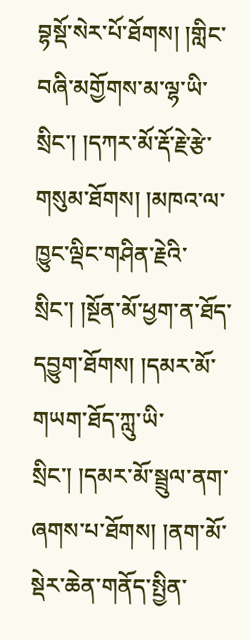བྷསྡོ་སེར་པོ་ཐོགས། །གླིང་བཞི་མགྱོགས་མ་ལྷ་ཡི་སྲིང་། །དཀར་མོ་རྡོ་རྗེ་རྩེ་གསུམ་ཐོགས། །མཁའ་ལ་ཁྱུང་ལྡིང་གཤིན་རྗེའི་སྲིང་། །སྔོན་མོ་ཕྱག་ན་ཐོད་དབྱུག་ཐོགས། །དམར་མོ་གཡག་ཐོད་ཀླུ་ཡི་སྲིང་། །དམར་མོ་སྦྲུལ་ནག་ཞགས་པ་ཐོགས། །ནག་མོ་སྡེར་ཆེན་གནོད་སྤྱིན་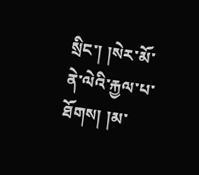སྲིང་། །སེར་མོ་ནེ་ལེའི་རྐྱལ་པ་ཐོགས། །མ་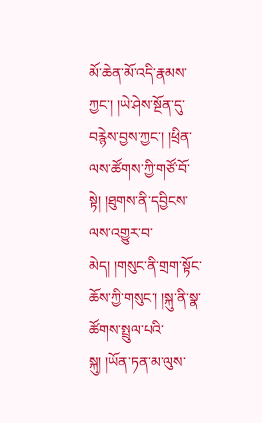མོ་ཆེན་མོ་འདི་རྣམས་ཀྱང་། །ཡེ་ཤེས་སྔོན་དུ་བརྙེས་བྱས་ཀྱང་། །ཕྲིན་ལས་ཚོགས་ཀྱི་གཙོ་བོ་སྟེ། །ཐུགས་ནི་དབྱིངས་ལས་འགྱུར་བ་མེད། །གསུང་ནི་གྲག་སྟོང་ཆོས་ཀྱི་གསུང་། །སྐུ་ནི་སྣ་ཚོགས་སྤྲུལ་པའི་སྐུ། །ཡོན་ཏན་མ་ལུས་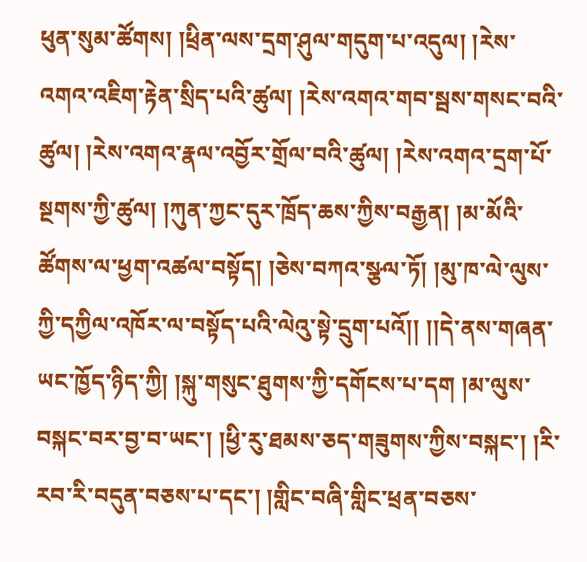ཕུན་སུམ་ཚོགས། །ཕྲིན་ལས་དྲག་ཤུལ་གདུག་པ་འདུལ། །རེས་འགའ་འཇིག་རྟེན་སྲིད་པའི་ཚུལ། །རེས་འགའ་གབ་སྦས་གསང་བའི་ཚུལ། །རེས་འགའ་རྣལ་འབྱོར་གྲོལ་བའི་ཚུལ། །རེས་འགའ་དྲག་པོ་སྔགས་ཀྱི་ཚུལ། །ཀུན་ཀྱང་དུར་ཁྲོད་ཆས་ཀྱིས་བརྒྱན། །མ་མོའི་ཚོགས་ལ་ཕྱག་འཚལ་བསྟོད། །ཅེས་བཀའ་སྩལ་ཏོ། །མུ་ཁ་ལེ་ལུས་ཀྱི་དཀྱིལ་འཁོར་ལ་བསྟོད་པའི་ལེའུ་སྟེ་དྲུག་པའོ།། །།དེ་ནས་གཞན་ཡང་ཁྱོད་ཉིད་ཀྱི། །སྐུ་གསུང་ཐུགས་ཀྱི་དགོངས་པ་དག །མ་ལུས་བསྐང་བར་བྱ་བ་ཡང་། །ཕྱི་རུ་ཐམས་ཅད་གཟུགས་ཀྱིས་བསྐང་། །རི་རབ་རི་བདུན་བཅས་པ་དང་། །གླིང་བཞི་གླིང་ཕྲན་བཅས་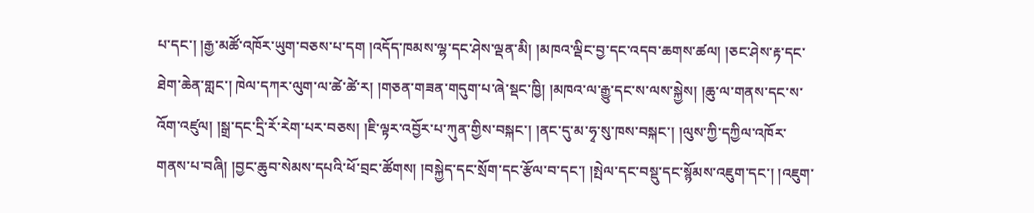པ་དང་། །རྒྱ་མཚོ་འཁོར་ཡུག་བཅས་པ་དག །འདོད་ཁམས་ལྷ་དང་ཤེས་ལྡན་མི། །མཁའ་ལྡིང་བྱ་དང་འདབ་ཆགས་ཚལ། །ཅང་ཤེས་རྟ་དང་ཐེག་ཆེན་གླང་། ཁེལ་དཀར་ལུག་ལ་ཚེ་ཚེ་ར། །གཅན་གཟན་གདུག་པ་ཞེ་སྡང་ཁྱི། །མཁའ་ལ་རྒྱུ་དང་ས་ལས་སྐྱེས། །ཆུ་ལ་གནས་དང་ས་འོག་འཛུལ། །སྒྲ་དང་དྲི་རོ་རེག་པར་བཅས། །ཇི་ལྟར་འབྱོར་པ་ཀུན་གྱིས་བསྐང་། །ནང་དུ་མ་ཧྭ་སུ་ཁས་བསྐང་། །ལུས་ཀྱི་དཀྱིལ་འཁོར་གནས་པ་བཞི། །བྱང་ཆུབ་སེམས་དཔའི་ཕོ་བྲང་ཚོགས། །བསྐྱེད་དང་སྲོག་དང་རྩོལ་བ་དང་། །སྤེལ་དང་བསྡུ་དང་སྙོམས་འཇུག་དང་། །འཇུག་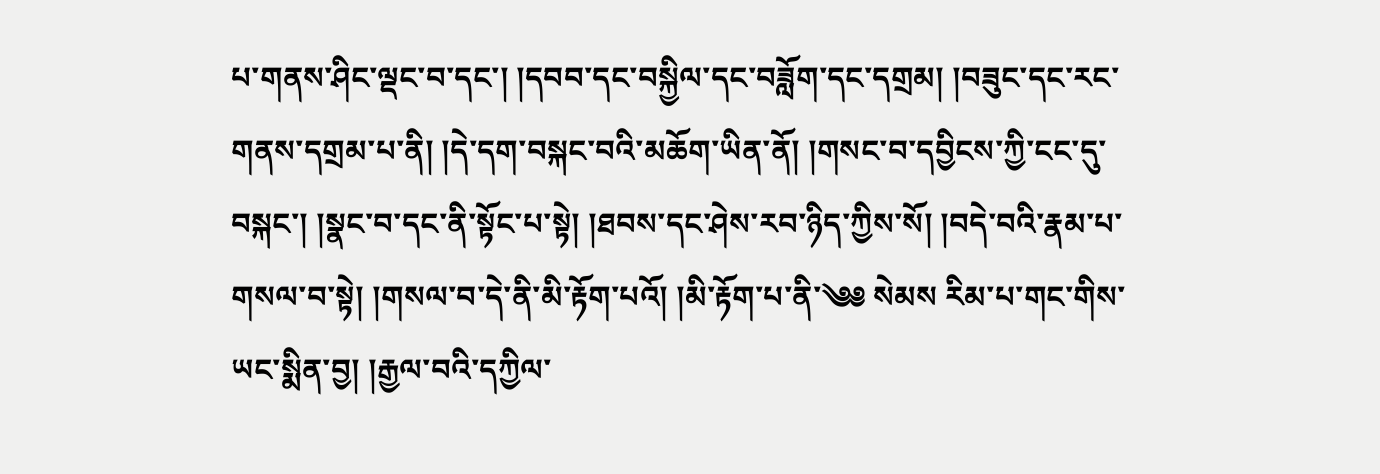པ་གནས་ཤིང་ལྡང་བ་དང་། །དབབ་དང་བསྐྱིལ་དང་བཟློག་དང་དགྲམ། །བཟུང་དང་རང་གནས་དགྲམ་པ་ནི། །དེ་དག་བསྐང་བའི་མཆོག་ཡིན་ནོ། །གསང་བ་དབྱིངས་ཀྱི་ངང་དུ་བསྐང་། །སྣང་བ་དང་ནི་སྟོང་པ་སྟེ། །ཐབས་དང་ཤེས་རབ་ཉིད་ཀྱིས་སོ། །བདེ་བའི་རྣམ་པ་གསལ་བ་སྟེ། །གསལ་བ་དེ་ནི་མི་རྟོག་པའོ། །མི་རྟོག་པ་ནི་༄༅ སེམས རིམ་པ་གང་གིས་ཡང་སྨིན་བྱ། །རྒྱལ་བའི་དཀྱིལ་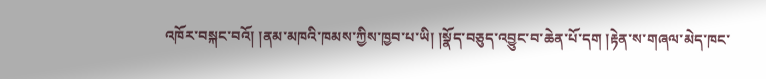འཁོར་བསྐང་བའོ། །ནམ་མཁའི་ཁམས་ཀྱིས་ཁྱབ་པ་ཡི། །སྣོད་བཅུད་འབྱུང་བ་ཆེན་པོ་དག །རྟེན་ས་གཞལ་མེད་ཁང་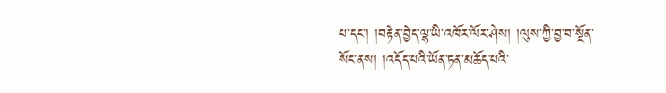པ་དང་། །བརྟེན་བྱེད་ལྷ་ཡི་འཁོར་ལོར་ཤེས། །ལུས་ཀྱི་བྱ་བ་སྔོན་སོང་ནས། །འདོད་པའི་ཡོན་ཏན་མཆོད་པའི་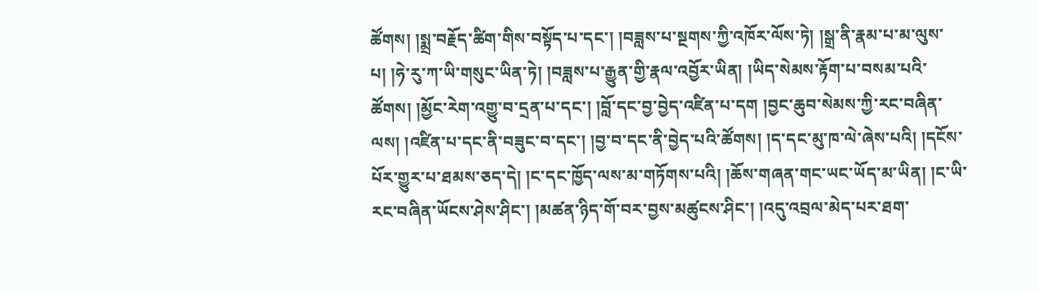ཚོགས། །སྨྲ་བརྗོད་ཚིག་གིས་བསྟོད་པ་དང་། །བཟླས་པ་སྔགས་ཀྱི་འཁོར་ལོས་ཏེ། །སྒྲ་ནི་རྣམ་པ་མ་ལུས་པ། །ཧེ་རུ་ཀ་ཡི་གསུང་ཡིན་ཏེ། །བཟླས་པ་རྒྱུན་གྱི་རྣལ་འབྱོར་ཡིན། །ཡིད་སེམས་རྟོག་པ་བསམ་པའི་ཚོགས། །མྱོང་རེག་འགྱུ་བ་དྲན་པ་དང་། །བློ་དང་བྱ་བྱེད་འཛིན་པ་དག །བྱང་ཆུབ་སེམས་ཀྱི་རང་བཞིན་ལས། །འཛིན་པ་དང་ནི་བཟུང་བ་དང་། །བྱ་བ་དང་ནི་བྱེད་པའི་ཚོགས། །ད་དང་མུ་ཁ་ལེ་ཞེས་པའི། །དངོས་པོར་གྱུར་པ་ཐམས་ཅད་དེ། །ང་དང་ཁྱོད་ལས་མ་གཏོགས་པའི། །ཆོས་གཞན་གང་ཡང་ཡོད་མ་ཡིན། །ང་ཡི་རང་བཞིན་ཡོངས་ཤེས་ཤིང་། །མཚན་ཉིད་གོ་བར་བྱས་མཚུངས་ཤིང་། །འདུ་འབྲལ་མེད་པར་ཐག་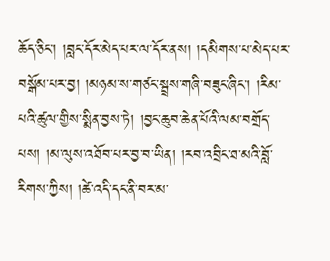ཆོད་ཅིང་། །བླང་དོར་མེད་པར་ལ་དོར་ནས། །དམིགས་པ་མེད་པར་བསྒོམ་པར་བྱ། །མཉམ་ས་གཙང་སྦྲས་གཞི་བཟུང་ཞིང་། །རིམ་པའི་ཚུལ་གྱིས་སྨིན་བྱས་ཏེ། །བྱང་ཆུབ་ཆེན་པོའི་ལམ་བགྲོད་པས། །མ་ལུས་འཐོབ་པར་བྱ་བ་ཡིན། །རབ་འབྲིང་ཐ་མའི་བློ་རིགས་ཀྱིས། །ཚེ་འདི་དང་ནི་བར་མ་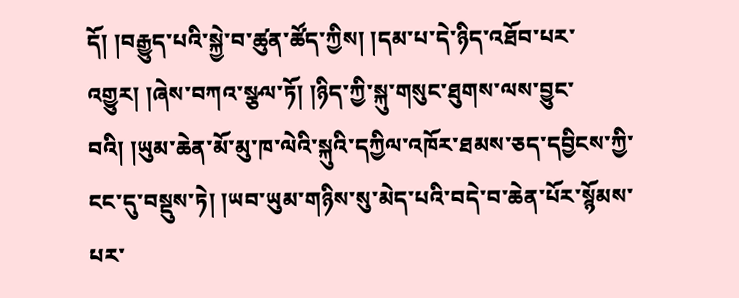དོ། །བརྒྱུད་པའི་སྐྱེ་བ་ཚུན་ཚོད་ཀྱིས། །དམ་པ་དེ་ཉིད་འཐོབ་པར་འགྱུར། །ཞེས་བཀའ་སྩལ་ཏོ། །ཉིད་ཀྱི་སྐུ་གསུང་ཐུགས་ལས་བྱུང་བའི། །ཡུམ་ཆེན་མོ་མུ་ཁ་ལེའི་སྐུའི་དཀྱིལ་འཁོར་ཐམས་ཅད་དབྱིངས་ཀྱི་ངང་དུ་བསྡུས་ཏེ། །ཡབ་ཡུམ་གཉིས་སུ་མེད་པའི་བདེ་བ་ཆེན་པོར་སྙོམས་པར་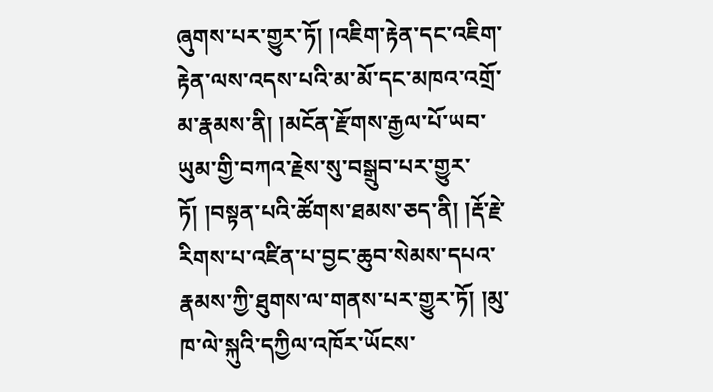ཞུགས་པར་གྱུར་ཏོ། །འཇིག་རྟེན་དང་འཇིག་རྟེན་ལས་འདས་པའི་མ་མོ་དང་མཁའ་འགྲོ་མ་རྣམས་ནི། །མངོན་རྫོགས་རྒྱལ་པོ་ཡབ་ཡུམ་གྱི་བཀའ་རྗེས་སུ་བསྒྲུབ་པར་གྱུར་ཏོ། །བསྟན་པའི་ཚོགས་ཐམས་ཅད་ནི། །རྡོ་རྗེ་རིགས་པ་འཛིན་པ་བྱང་ཆུབ་སེམས་དཔའ་རྣམས་ཀྱི་ཐུགས་ལ་གནས་པར་གྱུར་ཏོ། །མུ་ཁ་ལེ་སྐུའི་དཀྱིལ་འཁོར་ཡོངས་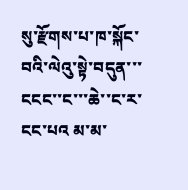སུ་རྫོགས་པ་ཁ་སྐོང་བའི་ལེའུ་སྟེ་བདུན་་་ངངང་་ང་་་ཆེ་་ང་ར་ངང་པའ མ་མ་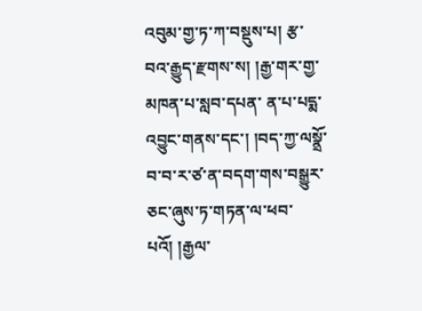འབུམ་གྱ་ཏ་ཀ་བསྡུས་པ། རྩ་བའ་རྒྱུད་རྫགས་ས། །རྒྱ་གར་གྱ་མཁན་པ་སླབ་དཔན་ ན་པ་པདྨ་འབྱུང་གནས་དང་། །བད་ཀྱ་ལསྣྲོ་བ་བ་ར་ཙ་ན་བདག་གས་བསྒྱུར་ཅང་ཞུས་ཏ་གཏན་ལ་ཕབ་པའོ། །རྒྱལ་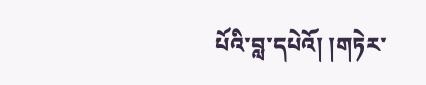པོའི་བླ་དཔེའོ། །གཏེར་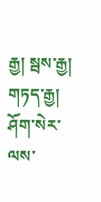རྒྱ། སྦས་རྒྱ། གཏད་རྒྱ། ཤོག་སེར་ལས་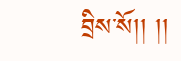བྲིས་སོ།། །།